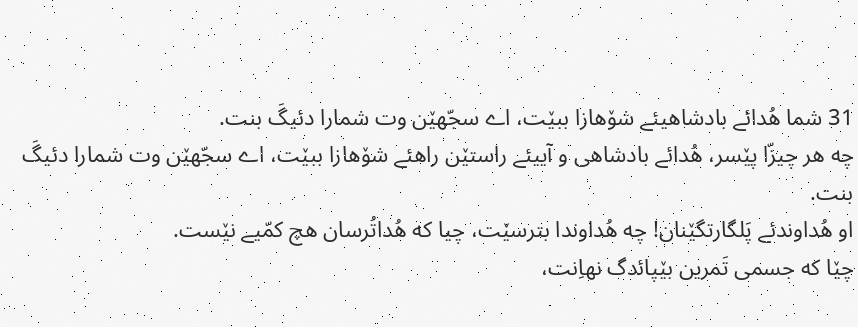31 شما هُدائے بادشاهیئے شۆهازا ببێت، اے سجّهێن وت شمارا دئیگَ بنت.
چه هر چیزّا پێسر، هُدائے بادشاهی و آییئے راستێن راهئے شۆهازا ببێت، اے سجّهێن وت شمارا دئیگَ بنت.
او هُداوندئے پَلگارتگێنان! چه هُداوندا بترسێت، چیا که هُداتُرسان هچ کمّیے نێست.
چێا که جسمی تَمرین بێپائدگ نهاِنت،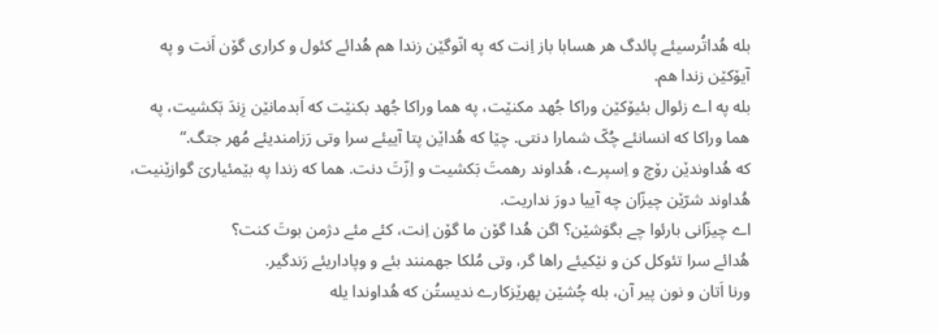بله هُداتُرسیئے پائدگ هر هسابا باز اِنت که په انّوگێن زندا هم هُدائے کئول و کراری گۆن اَنت و په آیۆکێن زندا هم.
بله په اے زئوال بئیۆکێن وراکا جُهد مکنێت، په هما وراکا جُهد بکنێت که اَبدمانێن زِندَ بَکشیت، په هما وراکا که انسانئے چُکّ شمارا دنتی. چێا که هُداێن پتا آییئے سرا وتی رَزامندیئے مُهر جتگ.“
که هُداوندێن رۆچ و اِسپرے، هُداوند رهمتَ بَکشیت و اِزّتَ دنت. هما که زندا په بێمئیاریَ گوازێنیت، هُداوند شرّێن چیزّان چه آییا دورَ نداریت.
اے چیزّانی بارئوا چے بگوَشێن؟ اگن هُدا گۆن ما گۆن اِنت، کئے مئے دژمن بوتَ کنت؟
هُدائے سرا تئوکل کن و نێکیئے راها گر، وتی مُلکا جهمنند بئے و وپاداریئے رَندگیر.
ورنا اَتان و نون پیر آن، بله چُشێن پهرێزکارے ندیستُن که هُداوندا یله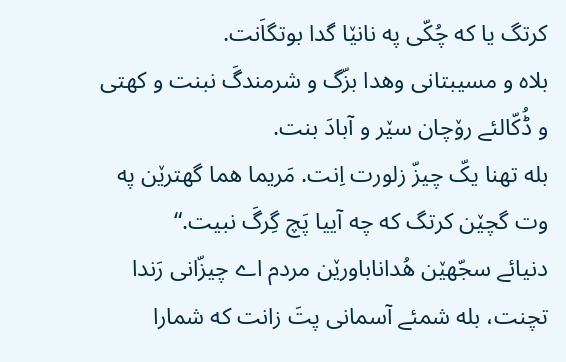کرتگ یا که چُکّی په نانێا گدا بوتگاَنت.
بلاه و مسیبتانی وهدا بزّگ و شرمندگَ نبنت و کهتی و ڈُکّالئے رۆچان سێر و آبادَ بنت.
بله تهنا یکّ چیزّ زلورت اِنت. مَریما هما گهترێن په وت گچێن کرتگ که چه آییا پَچ گِرگَ نبیت.“
دنیائے سجّهێن هُداناباورێن مردم اے چیزّانی رَندا تچنت، بله شمئے آسمانی پتَ زانت که شمارا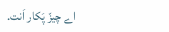اے چیزّ پَکار اَنت.